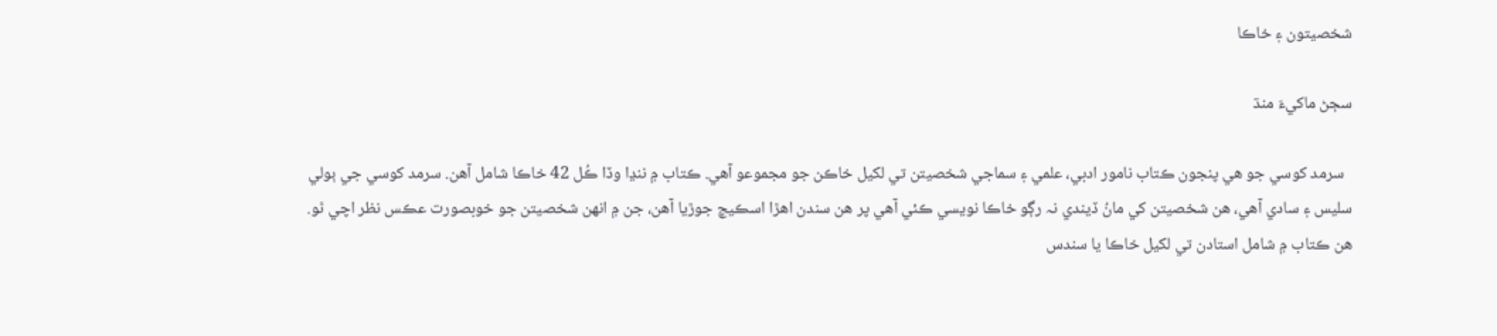شخصيتون ۽ خاڪا

سڄڻ ماکيءَ منڌ

  سرمد کوسي جو هي پنجون ڪتاب نامور ادبي، علمي ۽ سماجي شخصيتن تي لکيل خاڪن جو مجموعو آهي. ڪتاب ۾ ننڍا وڏا ڪُل 42 خاڪا شامل آهن. سرمد کوسي جي ٻولي سليس ۽ سادي آهي، هن شخصيتن کي مانُ ڏيندي نہ رڳو خاڪا نويسي ڪئي آهي پر هن سندن اهڙا اسڪيچ جوڙيا آهن، جن ۾ انھن شخصيتن جو خوبصورت عڪس نظر اچي ٿو. هن ڪتاب ۾ شامل استادن تي لکيل خاڪا يا سندس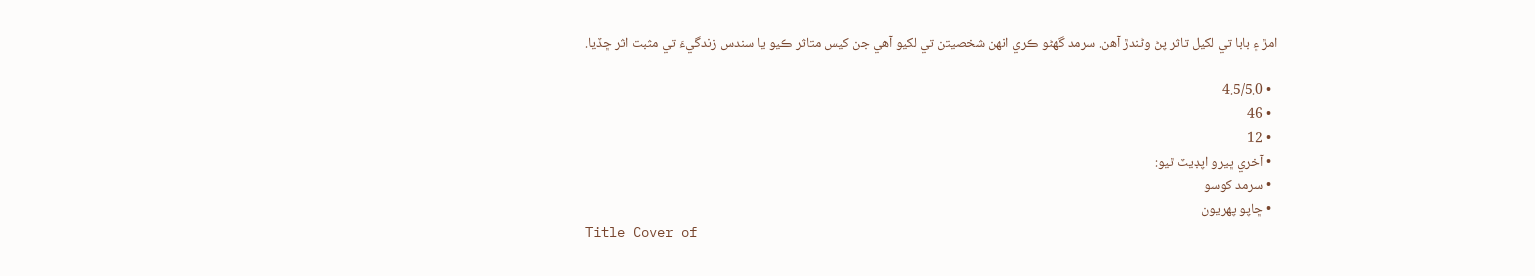امڙ ۽ بابا تي لکيل تاثر پڻ وڻندڙ آهن. سرمد گهڻو ڪري انھن شخصيتن تي لکيو آهي جن کيس متاثر ڪيو يا سندس زندگيءَ تي مثبت اثر ڇڏيا.

  • 4.5/5.0
  • 46
  • 12
  • آخري ڀيرو اپڊيٽ ٿيو:
  • سرمد کوسو
  • ڇاپو پھريون
Title Cover of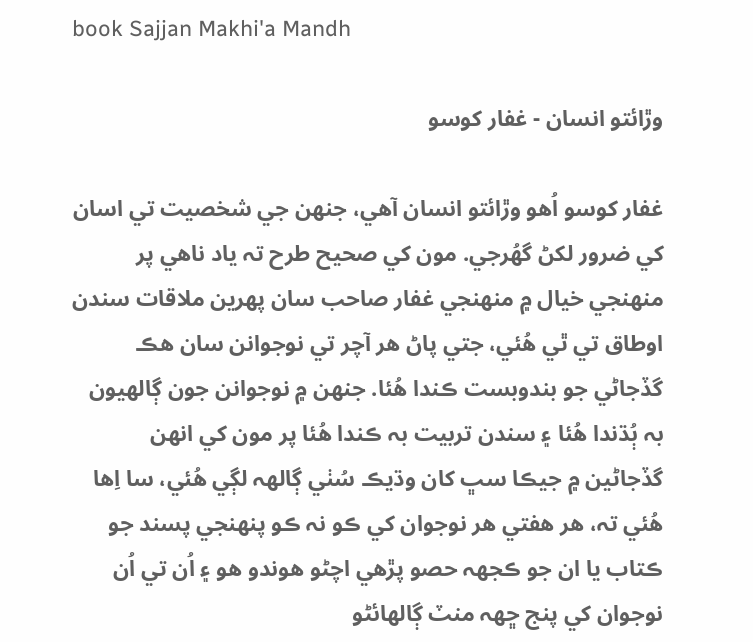book Sajjan Makhi'a Mandh

وڙائتو انسان - غفار کوسو

غفار کوسو اُهو وڙائتو انسان آهي، جنھن جي شخصيت تي اسان کي ضرور لکڻ گهُرجي. مون کي صحيح طرح تہ ياد ناهي پر منھنجي خيال ۾ منھنجي غفار صاحب سان پھرين ملاقات سندن اوطاق تي ٿي هُئي، جتي پاڻ هر آچر تي نوجوانن سان هڪ گڏجاڻي جو بندوبست ڪندا هُئا. جنھن ۾ نوجوانن جون ڳالھيون بہ ٻُڌندا هُئا ۽ سندن تربيت بہ ڪندا هُئا پر مون کي انھن گڏجاڻين ۾ جيڪا سڀ کان وڌيڪ سُٺي ڳالھہ لڳي هُئي، سا اِها هُئي تہ، هر هفتي هر نوجوان کي ڪو نہ ڪو پنھنجي پسند جو ڪتاب يا ان جو ڪجهہ حصو پڙهي اچڻو هوندو هو ۽ اُن تي اُن نوجوان کي پنج ڇھہ منٽ ڳالھائڻو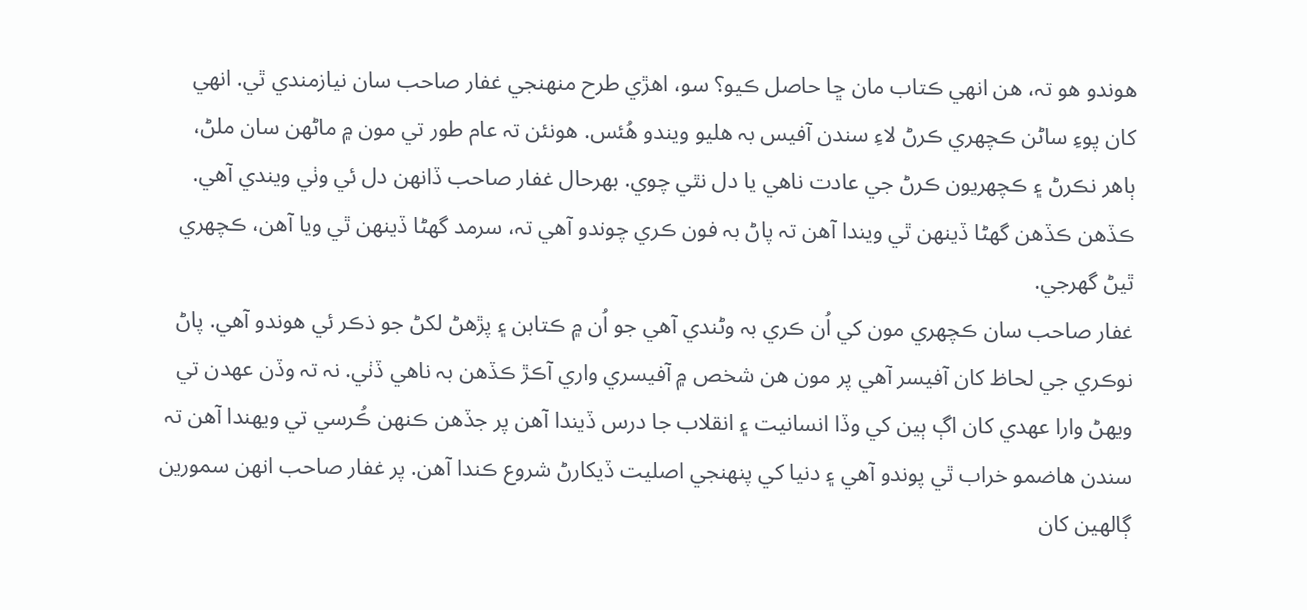هوندو هو تہ، هن انھي ڪتاب مان ڇا حاصل ڪيو؟ سو، اهڙي طرح منھنجي غفار صاحب سان نيازمندي ٿي. انھي کان پوءِ ساڻن ڪچھري ڪرڻ لاءِ سندن آفيس بہ هليو ويندو هُئس. هونئن تہ عام طور تي مون ۾ ماڻھن سان ملڻ، ٻاهر نڪرڻ ۽ ڪچھريون ڪرڻ جي عادت ناهي يا دل نٿي چوي. بھرحال غفار صاحب ڏانھن دل ئي وٺي ويندي آهي. ڪڏهن ڪڏهن گهڻا ڏينھن ٿي ويندا آهن تہ پاڻ بہ فون ڪري چوندو آهي تہ، سرمد گهڻا ڏينھن ٿي ويا آهن، ڪچھري ٿيڻ گهرجي.
غفار صاحب سان ڪچھري مون کي اُن ڪري بہ وڻندي آهي جو اُن ۾ ڪتابن ۽ پڙهڻ لکڻ جو ذڪر ئي هوندو آهي. پاڻ نوڪري جي لحاظ کان آفيسر آهي پر مون هن شخص ۾ آفيسري واري آڪڙ ڪڏهن بہ ناهي ڏٺي. نہ تہ وڏن عھدن تي ويھڻ وارا عھدي کان اڳ ٻين کي وڏا انسانيت ۽ انقلاب جا درس ڏيندا آهن پر جڏهن ڪنھن ڪُرسي تي ويھندا آهن تہ سندن هاضمو خراب ٿي پوندو آهي ۽ دنيا کي پنھنجي اصليت ڏيکارڻ شروع ڪندا آهن. پر غفار صاحب انھن سمورين ڳالھين کان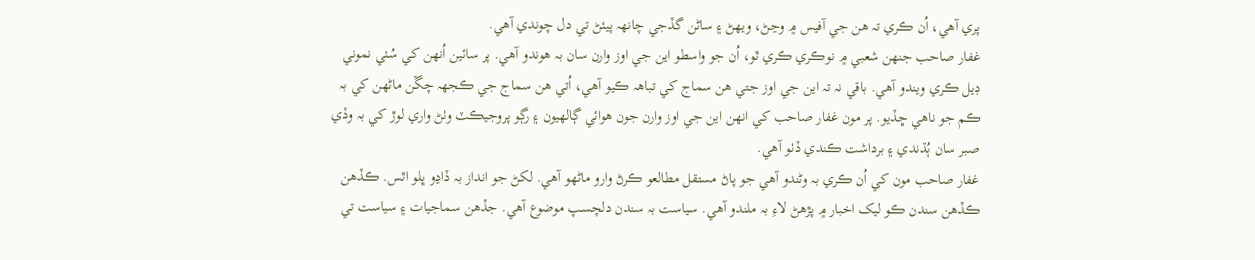پري آهي، اُن ڪري تہ هن جي آفيس ۾ وڃڻ، ويھڻ ۽ ساڻن گڏجي چانھہ پيئڻ تي دل چوندي آهي.
غفار صاحب جنھن شعبي ۾ نوڪري ڪري ٿو، اُن جو واسطو اين جي اوز وارن سان بہ هوندو آهي. پر سائين اُنھن کي سُٺي نموني ڊيل ڪري ويندو آهي. باقي نہ تہ اين جي اوز جتي هن سماج کي تباھہ ڪيو آهي، اُتي هن سماج جي ڪجهہ چڱن ماڻھن کي بہ ڪم جو ناهي ڇڏيو. پر مون غفار صاحب کي انھن اين جي اوز وارن جون هوائي ڳالھيون ۽ رڳو پروجيڪٽ وٺڻ واري لوڙ کي بہ وڏي صبر سان ٻُڌندي ۽ برداشت ڪندي ڏٺو آهي.
غفار صاحب مون کي اُن ڪري بہ وڻندو آهي جو پاڻ مستقل مطالعو ڪرڻ وارو ماڻھو آهي. لکڻ جو انداز بہ ڏاڍو ڀلو اٿس. ڪڏهن ڪڏهن سندن ڪو ليک اخبار ۾ پڙهڻ لاءِ بہ ملندو آهي. سياست بہ سندن دلچسپ موضوع آهي. جڏهن سماجيات ۽ سياست تي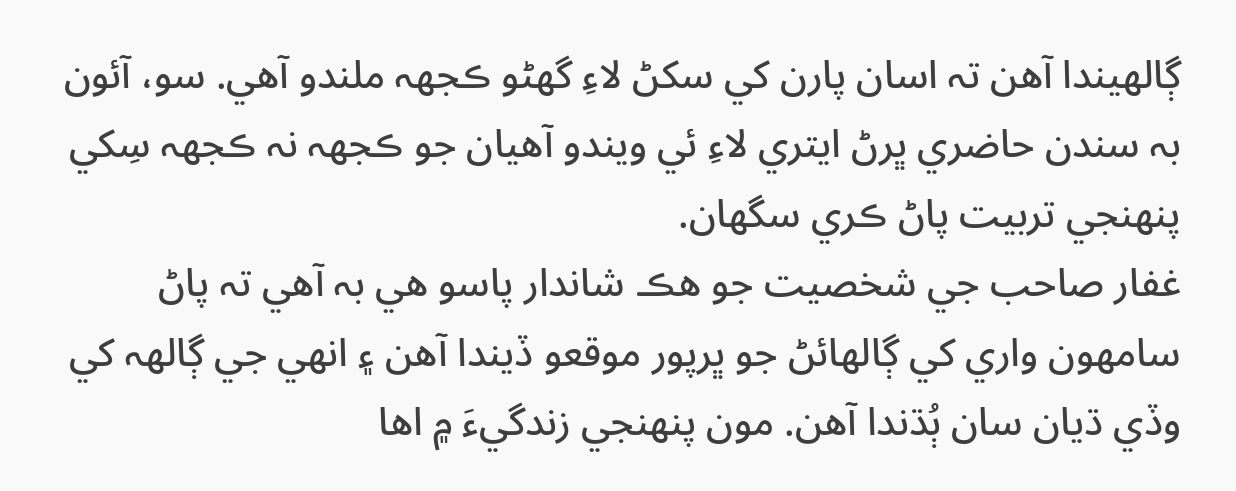ڳالھيندا آهن تہ اسان پارن کي سکڻ لاءِ گهڻو ڪجهہ ملندو آهي. سو، آئون بہ سندن حاضري ڀرڻ ايتري لاءِ ئي ويندو آهيان جو ڪجهہ نہ ڪجهہ سِکي پنھنجي تربيت پاڻ ڪري سگهان.
غفار صاحب جي شخصيت جو هڪ شاندار پاسو هي بہ آهي تہ پاڻ سامھون واري کي ڳالھائڻ جو ڀرپور موقعو ڏيندا آهن ۽ انھي جي ڳالھہ کي وڏي ڌيان سان ٻُڌندا آهن. مون پنھنجي زندگيءَ ۾ اها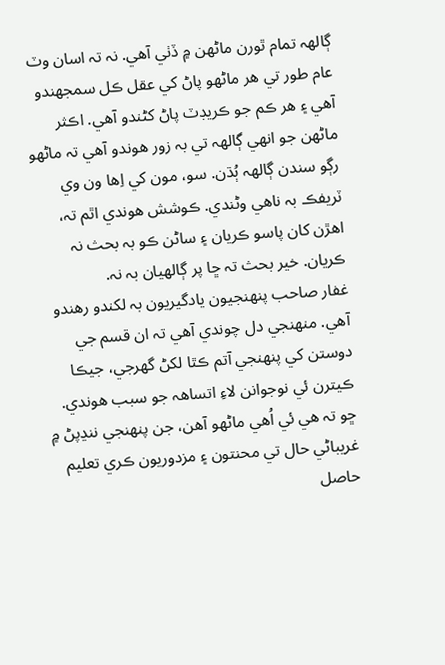ڳالھہ تمام ٿورن ماڻھن ۾ ڏٺي آهي. نہ تہ اسان وٽ عام طور تي هر ماڻھو پاڻ کي عقل ڪل سمجهندو آهي ۽ هر ڪم جو ڪريڊٽ پاڻ کڻندو آهي. اڪثر ماڻھن جو انھي ڳالھہ تي بہ زور هوندو آهي تہ ماڻھو رڳو سندن ڳالھہ ٻُڌن. سو، مون کي اِها ون وي ٽريفڪ بہ ناهي وڻندي. ڪوشش هوندي اٿم تہ، اهڙن کان پاسو ڪريان ۽ ساڻن ڪو بہ بحث نہ ڪريان. خير بحث تہ ڇا پر ڳالھيان بہ نہ.
غفار صاحب پنھنجيون يادگيريون بہ لکندو رهندو آهي. منھنجي دل چوندي آهي تہ ان قسم جي دوستن کي پنھنجي آتم ڪٿا لکڻ گهرجي، جيڪا ڪيترن ئي نوجوانن لاءِ اتساھہ جو سبب هوندي. ڇو تہ هي ئي اُهي ماڻھو آهن، جن پنھنجي ننڍپڻ ۾ غريباڻي حال تي محنتون ۽ مزدوريون ڪري تعليم حاصل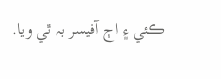ڪئي ۽ اڄ آفيسر بہ ٿي ويا.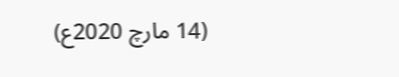(14 مارچ 2020ع)